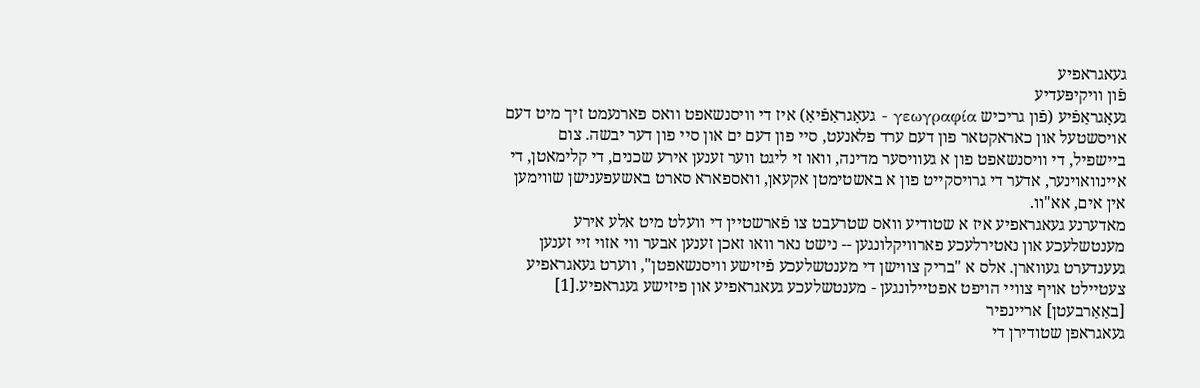געאגראפיע
פֿון װיקיפּעדיע
געאָגראַפֿיע (פֿון גריכיש γεωγραφία - געאָגראַפֿיאַ) איז די וויסנשאפט וואס פארנעמט זיך מיט דעם אויסשטעל און כאראקטאר פון דעם ערד פלאנעט, סיי פון דעם ים און סיי פון דער יבשה. צום ביישפיל, די וויסנשאפט פון א געוויסער מדינה, וואו זי ליגט ווער זענען אירע שכנים, די קלימאטן, די איינוואוינער, אדער די גרויסקייט פון א באשטימטן אקעאן, וואספארא סארט באשעפענישן שווימען אין אים, אא"וו.
מאדערנע געאגראפיע איז א שטודיע וואס שטרעבט צו פֿארשטיין די וועלט מיט אלע אירע מענטשלעכע און נאטירלעכע פארוויקלונגען -- נישט נאר וואו זאכן זענען אבער ווי אזוי זיי זענען געענדערט געווארן. אלס א "בריק צווישן די מענטשלעכע פֿיזישע וויסנשאפטן", ווערט געאגראפיע צעטיילט אויף צוויי הויפט אפטיילונגען - מענטשלעכע געאגראפיע און פיזישע געגראפיע.[1]
[באַאַרבעטן] אריינפיר
געאגראפן שטודירן די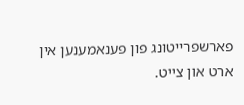פארשפרייטונג פון פענאמענען אין ארט און צייט.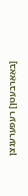[באַאַרבעטן] רעפערענצן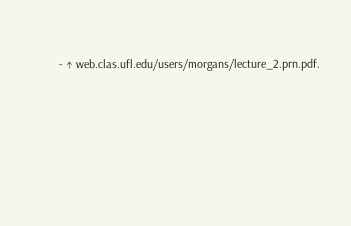- ↑ web.clas.ufl.edu/users/morgans/lecture_2.prn.pdf.